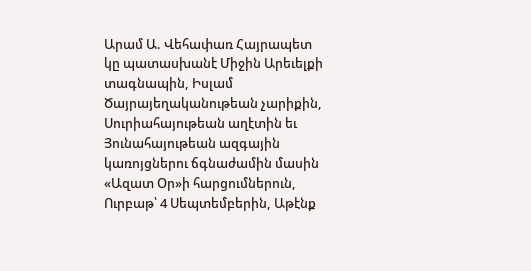Արամ Ա. Վեհափառ Հայրապետ կը պատասխանէ Միջին Արեւելքի տագնապին, Իսլամ Ծայրայեղականութեան չարիքին, Սուրիահայութեան աղէտին եւ Յունահայութեան ազգային կառոյցներու ճգնաժամին մասին «Ազատ Օր»ի հարցումներուն, Ուրբաթ՝ 4 Սեպտեմբերին, Աթէնք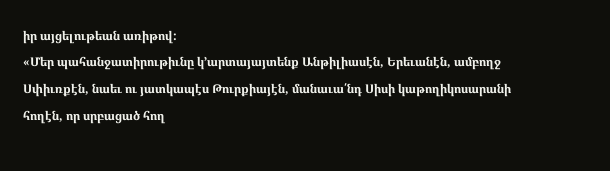իր այցելութեան առիթով:
«Մեր պահանջատիրութիւնը կ’արտայայտենք Անթիլիասէն, Երեւանէն, ամբողջ Սփիւռքէն, նաեւ ու յատկապէս Թուրքիայէն, մանաւա՛նդ Սիսի կաթողիկոսարանի հողէն, որ սրբացած հող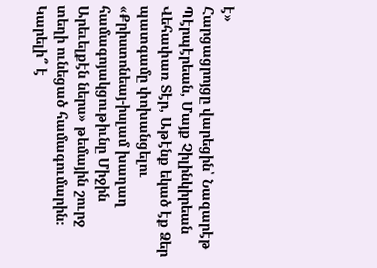է»
Հարցացրոյցը վարեցին՝ Նազարէթ Պէրպէրեան, Մայք Չիլինկիրեան
Վեհափառ Տէր, Աթէնք եկած էք Ձեր պատգամը փոխանցելու «Քրիստոնեայ-իսլամ խաղաղ համագոյակցութիւնը Միջին Արեւելքէն ներս» թեմային շուրջ տեղի ունեցած համագումարին։ Կարելի՞ է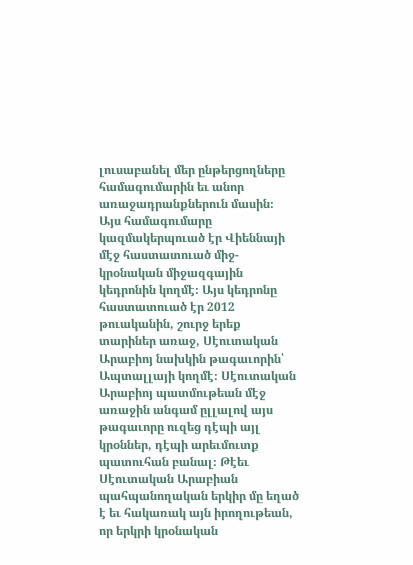լուսաբանել մեր ընթերցողները համագումարին եւ անոր առաջադրանքներուն մասին։
Այս համագումարը կազմակերպուած էր Վիեննայի մէջ հաստատուած միջ-կրօնական միջազգային կեդրոնին կողմէ։ Այս կեդրոնը հաստատուած էր 2012 թուականին, շուրջ երեք տարիներ առաջ, Սէուտական Արաբիոյ նախկին թագաւորին՝ Ապտալլայի կողմէ։ Սէուտական Արաբիոյ պատմութեան մէջ առաջին անգամ ըլլալով այս թագաւորը ուզեց դէպի այլ կրօններ, դէպի արեւմուտք պատուհան բանալ։ Թէեւ Սէուտական Արաբիան պահպանողական երկիր մը եղած է եւ հակառակ այն իրողութեան, որ երկրի կրօնական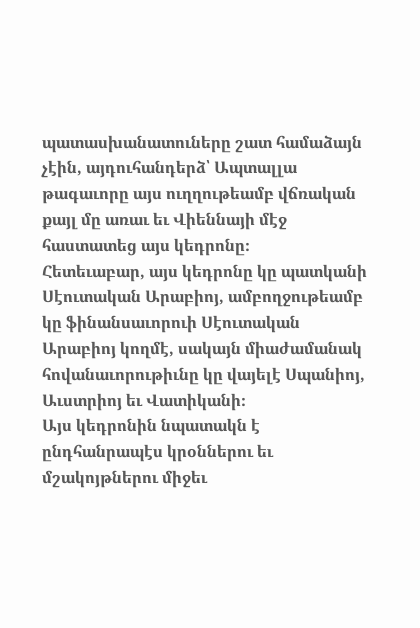պատասխանատուները շատ համաձայն չէին, այդուհանդերձ՝ Ապտալլա թագաւորը այս ուղղութեամբ վճռական քայլ մը առաւ եւ Վիեննայի մէջ հաստատեց այս կեդրոնը։
Հետեւաբար, այս կեդրոնը կը պատկանի Սէուտական Արաբիոյ, ամբողջութեամբ կը ֆինանսաւորուի Սէուտական Արաբիոյ կողմէ, սակայն միաժամանակ հովանաւորութիւնը կը վայելէ Սպանիոյ, Աւստրիոյ եւ Վատիկանի։
Այս կեդրոնին նպատակն է ընդհանրապէս կրօններու եւ մշակոյթներու միջեւ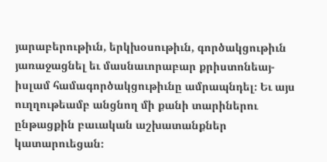յարաբերութիւն, երկխօսութիւն, գործակցութիւն յառաջացնել եւ մասնաւորաբար քրիստոնեայ-իսլամ համագործակցութիւնը ամրապնդել։ Եւ այս ուղղութեամբ անցնող մի քանի տարիներու ընթացքին բաւական աշխատանքներ կատարուեցան։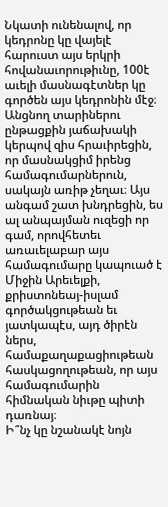Նկատի ունենալով, որ կեդրոնը կը վայելէ հարուստ այս երկրի հովանաւորութիւնը, 100է աւելի մասնագէտներ կը գործեն այս կեդրոնին մէջ։ Անցնող տարիներու ընթացքին յաճախակի կերպով զիս հրաւիրեցին, որ մասնակցիմ իրենց համագումարներուն, սակայն առիթ չեղաւ։ Այս անգամ շատ խնդրեցին, ես ալ անպայման ուզեցի որ գամ, որովհետեւ առաւելաբար այս համագումարը կապուած է Միջին Արեւելքի, քրիստոնեայ-իսլամ գործակցութեան եւ յատկապէս, այդ ծիրէն ներս, համաքաղաքացիութեան հասկացողութեան, որ այս համագումարին հիմնական նիւթը պիտի դառնայ։
Ի՞նչ կը նշանակէ նոյն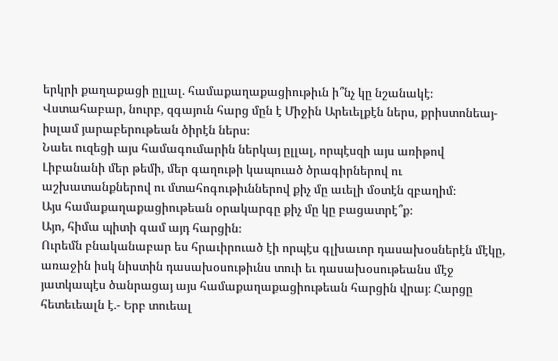երկրի քաղաքացի ըլլալ. համաքաղաքացիութիւն ի՞նչ կը նշանակէ։
Վստահաբար, նուրբ, զգայուն հարց մըն է Միջին Արեւելքէն ներս, քրիստոնեայ-իսլամ յարաբերութեան ծիրէն ներս։
Նաեւ ուզեցի այս համագումարին ներկայ ըլլալ, որպէսզի այս առիթով Լիբանանի մեր թեմի, մեր գաղութի կապուած ծրագիրներով ու աշխատանքներով ու մտահոգութիւններով քիչ մը աւելի մօտէն զբաղիմ։
Այս համաքաղաքացիութեան օրակարգը քիչ մը կը բացատրէ՞ք։
Այո, հիմա պիտի գամ այդ հարցին։
Ուրեմն բնականաբար ես հրաւիրուած էի որպէս գլխաւոր դասախօսներէն մէկը, առաջին իսկ նիստին դասախօսութիւնս տուի եւ դասախօսութեանս մէջ յատկապէս ծանրացայ այս համաքաղաքացիութեան հարցին վրայ։ Հարցը հետեւեալն է.- Երբ տուեալ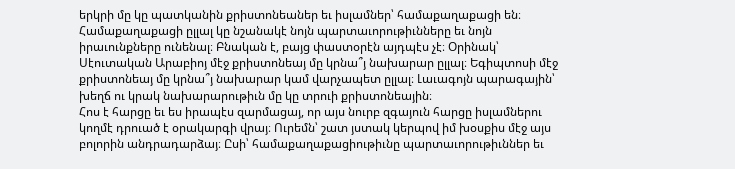երկրի մը կը պատկանին քրիստոնեաներ եւ իսլամներ՝ համաքաղաքացի են։ Համաքաղաքացի ըլլալ կը նշանակէ նոյն պարտաւորութիւնները եւ նոյն իրաւունքները ունենալ։ Բնական է, բայց փաստօրէն այդպէս չէ։ Օրինակ՝ Սէուտական Արաբիոյ մէջ քրիստոնեայ մը կրնա՞յ նախարար ըլլալ։ Եգիպտոսի մէջ քրիստոնեայ մը կրնա՞յ նախարար կամ վարչապետ ըլլալ։ Լաւագոյն պարագային՝ խեղճ ու կրակ նախարարութիւն մը կը տրուի քրիստոնեային։
Հոս է հարցը եւ ես իրապէս զարմացայ, որ այս նուրբ զգայուն հարցը իսլամներու կողմէ դրուած է օրակարգի վրայ։ Ուրեմն՝ շատ յստակ կերպով իմ խօսքիս մէջ այս բոլորին անդրադարձայ։ Ըսի՝ համաքաղաքացիութիւնը պարտաւորութիւններ եւ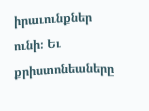իրաւունքներ ունի։ Եւ քրիստոնեաները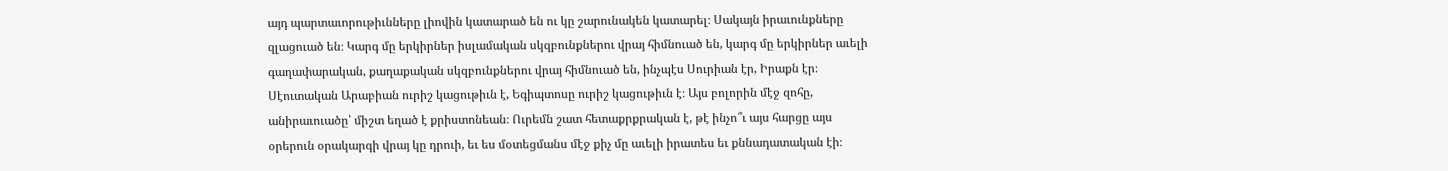այդ պարտաւորութիւնները լիովին կատարած են ու կը շարունակեն կատարել։ Սակայն իրաւունքները զլացուած են։ Կարգ մը երկիրներ իսլամական սկզբունքներու վրայ հիմնուած են, կարգ մը երկիրներ աւելի գաղափարական, քաղաքական սկզբունքներու վրայ հիմնուած են, ինչպէս Սուրիան էր, Իրաքն էր։ Սէուտական Արաբիան ուրիշ կացութիւն է, Եգիպտոսը ուրիշ կացութիւն է։ Այս բոլորին մէջ զոհը, անիրաւուածը՝ միշտ եղած է քրիստոնեան։ Ուրեմն շատ հետաքրքրական է, թէ ինչո՞ւ այս հարցը այս օրերուն օրակարգի վրայ կը դրուի, եւ ես մօտեցմանս մէջ քիչ մը աւելի իրատես եւ քննադատական էի։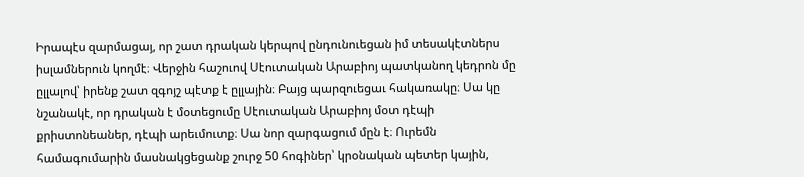Իրապէս զարմացայ, որ շատ դրական կերպով ընդունուեցան իմ տեսակէտներս իսլամներուն կողմէ։ Վերջին հաշուով Սէուտական Արաբիոյ պատկանող կեդրոն մը ըլլալով՝ իրենք շատ զգոյշ պէտք է ըլլային։ Բայց պարզուեցաւ հակառակը։ Սա կը նշանակէ, որ դրական է մօտեցումը Սէուտական Արաբիոյ մօտ դէպի քրիստոնեաներ, դէպի արեւմուտք։ Սա նոր զարգացում մըն է։ Ուրեմն համագումարին մասնակցեցանք շուրջ 50 հոգիներ՝ կրօնական պետեր կային,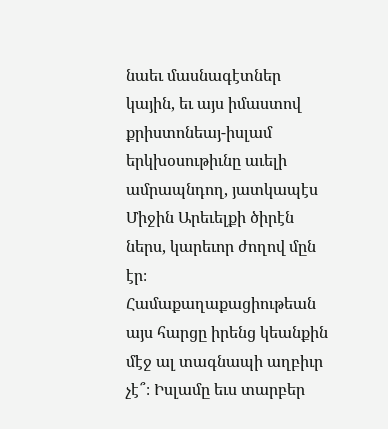նաեւ մասնագէտներ կային, եւ այս իմաստով քրիստոնեայ-իսլամ երկխօսութիւնը աւելի ամրապնդող, յատկապէս Միջին Արեւելքի ծիրէն ներս, կարեւոր ժողով մըն էր։
Համաքաղաքացիութեան այս հարցը իրենց կեանքին մէջ ալ տագնապի աղբիւր չէ՞։ Իսլամը եւս տարբեր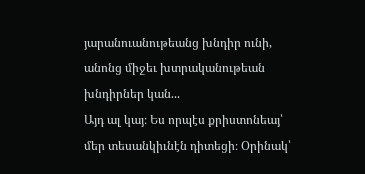յարանուանութեանց խնդիր ունի, անոնց միջեւ խտրականութեան խնդիրներ կան...
Այդ ալ կայ։ Ես որպէս քրիստոնեայ՝ մեր տեսանկիւնէն դիտեցի։ Օրինակ՝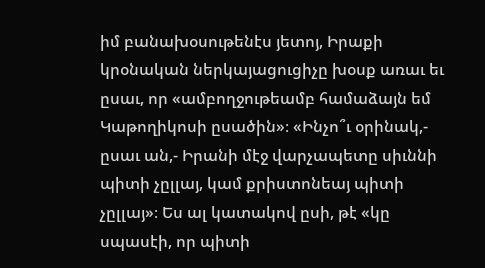իմ բանախօսութենէս յետոյ, Իրաքի կրօնական ներկայացուցիչը խօսք առաւ եւ ըսաւ, որ «ամբողջութեամբ համաձայն եմ Կաթողիկոսի ըսածին»։ «Ինչո՞ւ օրինակ,- ըսաւ ան,- Իրանի մէջ վարչապետը սիւննի պիտի չըլլայ, կամ քրիստոնեայ պիտի չըլլայ»։ Ես ալ կատակով ըսի, թէ «կը սպասէի, որ պիտի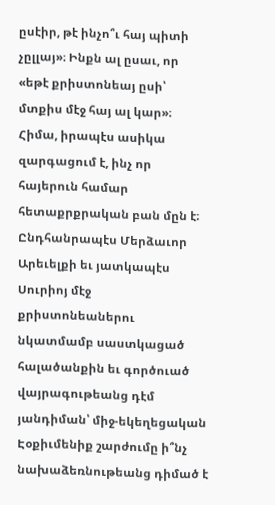ըսէիր, թէ ինչո՞ւ հայ պիտի չըլլայ»։ Ինքն ալ ըսաւ, որ «եթէ քրիստոնեայ ըսի՝ մտքիս մէջ հայ ալ կար»։
Հիմա, իրապէս ասիկա զարգացում է, ինչ որ հայերուն համար հետաքրքրական բան մըն է։
Ընդհանրապէս Մերձաւոր Արեւելքի եւ յատկապէս Սուրիոյ մէջ քրիստոնեաներու նկատմամբ սաստկացած հալածանքին եւ գործուած վայրագութեանց դէմ յանդիման՝ միջ-եկեղեցական Էօքիւմենիք շարժումը ի՞նչ նախաձեռնութեանց դիմած է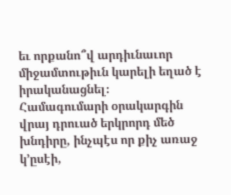եւ որքանո՞վ արդիւնաւոր միջամտութիւն կարելի եղած է իրականացնել։
Համագումարի օրակարգին վրայ դրուած երկրորդ մեծ խնդիրը, ինչպէս որ քիչ առաջ կ’ըսէի,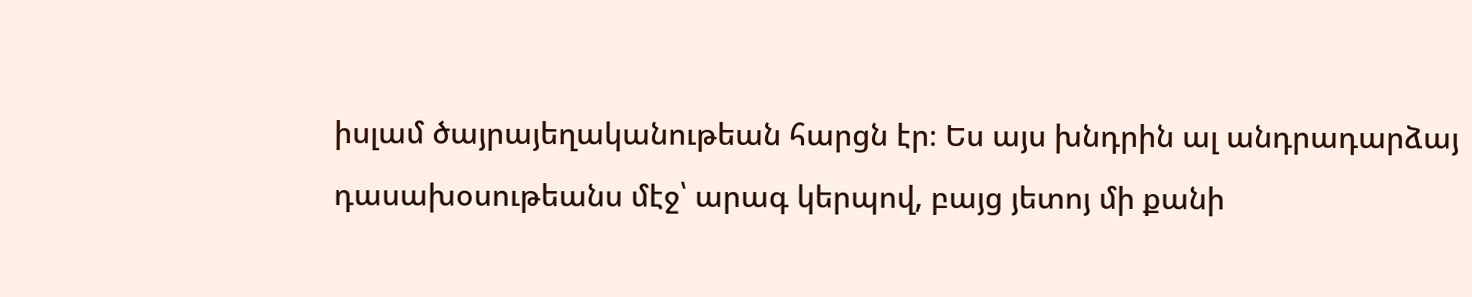իսլամ ծայրայեղականութեան հարցն էր։ Ես այս խնդրին ալ անդրադարձայ դասախօսութեանս մէջ՝ արագ կերպով, բայց յետոյ մի քանի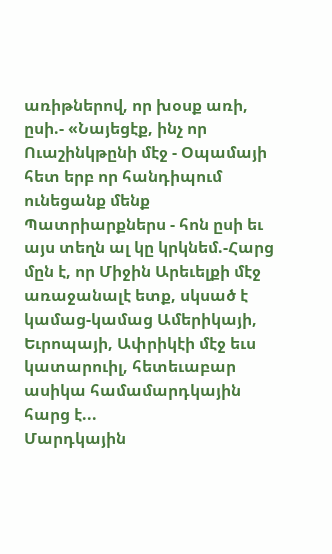առիթներով, որ խօսք առի, ըսի.- «Նայեցէք, ինչ որ Ուաշինկթընի մէջ - Օպամայի հետ երբ որ հանդիպում ունեցանք մենք Պատրիարքներս - հոն ըսի եւ այս տեղն ալ կը կրկնեմ.-Հարց մըն է, որ Միջին Արեւելքի մէջ առաջանալէ ետք, սկսած է կամաց-կամաց Ամերիկայի, Եւրոպայի, Ափրիկէի մէջ եւս կատարուիլ, հետեւաբար ասիկա համամարդկային հարց է...
Մարդկային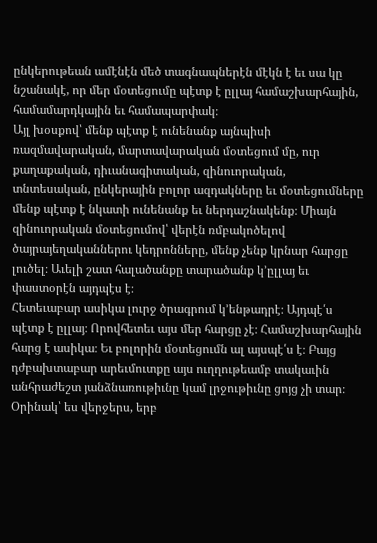ընկերութեան ամէնէն մեծ տագնապներէն մէկն է եւ սա կը նշանակէ, որ մեր մօտեցումը պէտք է ըլլայ համաշխարհային, համամարդկային եւ համապարփակ։
Այլ խօսքով՝ մենք պէտք է ունենանք այնպիսի ռազմավարական, մարտավարական մօտեցում մը, ուր քաղաքական, դիւանագիտական, զինուորական, տնտեսական, ընկերային բոլոր ազդակները եւ մօտեցումները մենք պէտք է նկատի ունենանք եւ ներդաշնակենք։ Միայն զինուորական մօտեցումով՝ վերէն ռմբակոծելով ծայրայեղականներու կեդրոնները, մենք չենք կրնար հարցը լուծել։ Աւելի շատ հալածանքը տարածանք կ’ըլլայ եւ փաստօրէն այդպէս է։
Հետեւաբար ասիկա լուրջ ծրագրում կ’ենթադրէ։ Այդպէ՛ս պէտք է ըլլայ։ Որովհետեւ այս մեր հարցը չէ։ Համաշխարհային հարց է ասիկա։ Եւ բոլորին մօտեցումն ալ այսպէ՛ս է։ Բայց դժբախտաբար արեւմուտքը այս ուղղութեամբ տակաւին անհրաժեշտ յանձնառութիւնը կամ լրջութիւնը ցոյց չի տար։ Օրինակ՝ ես վերջերս, երբ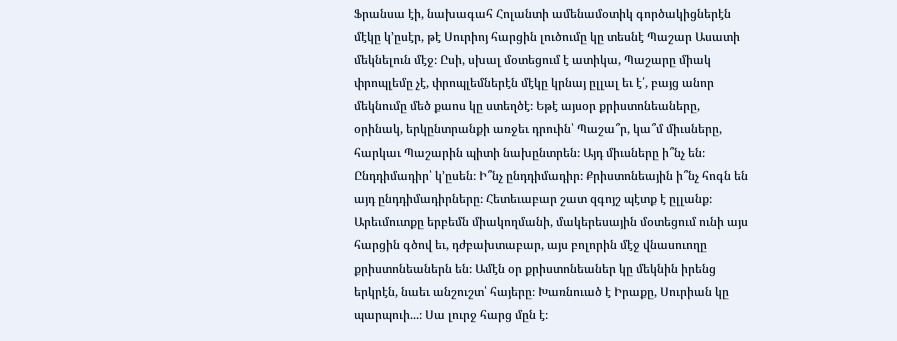Ֆրանսա էի, նախագահ Հոլանտի ամենամօտիկ գործակիցներէն մէկը կ’ըսէր, թէ Սուրիոյ հարցին լուծումը կը տեսնէ Պաշար Ասատի մեկնելուն մէջ։ Ըսի, սխալ մօտեցում է ատիկա, Պաշարը միակ փրոպլեմը չէ, փրոպլեմներէն մէկը կրնայ ըլլալ եւ է՛, բայց անոր մեկնումը մեծ քաոս կը ստեղծէ։ Եթէ այսօր քրիստոնեաները, օրինակ, երկընտրանքի առջեւ դրուին՝ Պաշա՞ր, կա՞մ միւսները, հարկաւ Պաշարին պիտի նախընտրեն։ Այդ միւսները ի՞նչ են։ Ընդդիմադիր՝ կ’ըսեն։ Ի՞նչ ընդդիմադիր։ Քրիստոնեային ի՞նչ հոգն են այդ ընդդիմադիրները։ Հետեւաբար շատ զգոյշ պէտք է ըլլանք։
Արեւմուտքը երբեմն միակողմանի, մակերեսային մօտեցում ունի այս հարցին գծով եւ, դժբախտաբար, այս բոլորին մէջ վնասուողը քրիստոնեաներն են։ Ամէն օր քրիստոնեաներ կը մեկնին իրենց երկրէն, նաեւ անշուշտ՝ հայերը։ Խառնուած է Իրաքը, Սուրիան կը պարպուի...։ Սա լուրջ հարց մըն է։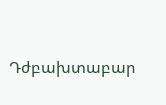Դժբախտաբար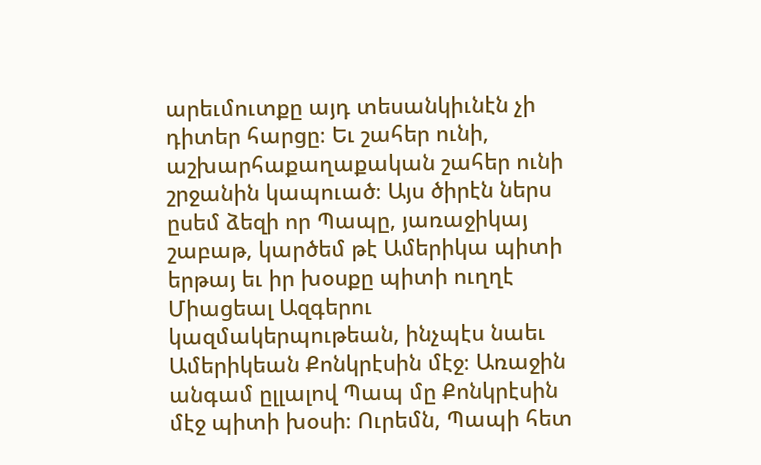արեւմուտքը այդ տեսանկիւնէն չի դիտեր հարցը։ Եւ շահեր ունի, աշխարհաքաղաքական շահեր ունի շրջանին կապուած։ Այս ծիրէն ներս ըսեմ ձեզի որ Պապը, յառաջիկայ շաբաթ, կարծեմ թէ Ամերիկա պիտի երթայ եւ իր խօսքը պիտի ուղղէ Միացեալ Ազգերու կազմակերպութեան, ինչպէս նաեւ Ամերիկեան Քոնկրէսին մէջ։ Առաջին անգամ ըլլալով Պապ մը Քոնկրէսին մէջ պիտի խօսի։ Ուրեմն, Պապի հետ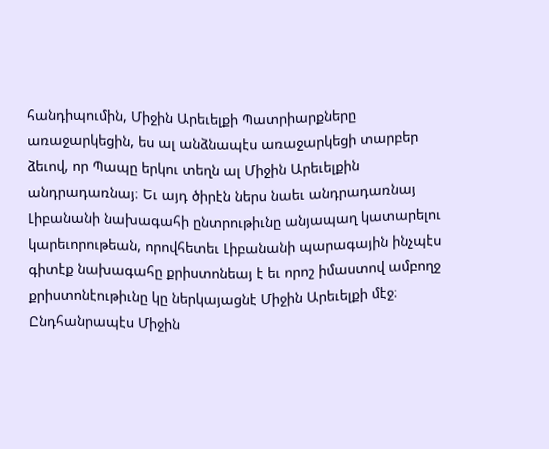հանդիպումին, Միջին Արեւելքի Պատրիարքները առաջարկեցին, ես ալ անձնապէս առաջարկեցի տարբեր ձեւով, որ Պապը երկու տեղն ալ Միջին Արեւելքին անդրադառնայ։ Եւ այդ ծիրէն ներս նաեւ անդրադառնայ Լիբանանի նախագահի ընտրութիւնը անյապաղ կատարելու կարեւորութեան, որովհետեւ Լիբանանի պարագային ինչպէս գիտէք նախագահը քրիստոնեայ է եւ որոշ իմաստով ամբողջ քրիստոնէութիւնը կը ներկայացնէ Միջին Արեւելքի մէջ։
Ընդհանրապէս Միջին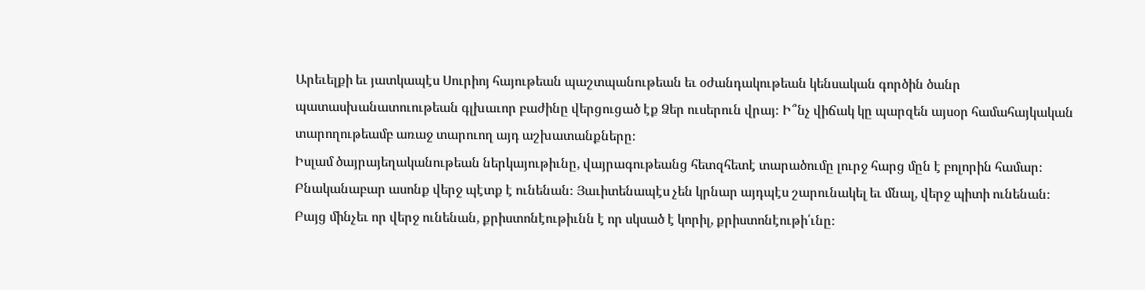Արեւելքի եւ յատկապէս Սուրիոյ հայութեան պաշտպանութեան եւ օժանդակութեան կենսական գործին ծանր պատասխանատուութեան գլխաւոր բաժինը վերցուցած էք Ձեր ուսերուն վրայ։ Ի՞նչ վիճակ կը պարզեն այսօր համահայկական տարողութեամբ առաջ տարուող այդ աշխատանքները։
Իսլամ ծայրայեղականութեան ներկայութիւնը, վայրագութեանց հետզհետէ տարածումը լուրջ հարց մըն է բոլորին համար։ Բնականաբար ասոնք վերջ պէտք է ունենան։ Յաւիտենապէս չեն կրնար այդպէս շարունակել եւ մնալ, վերջ պիտի ունենան։ Բայց մինչեւ որ վերջ ունենան, քրիստոնէութիւնն է որ սկսած է կորիլ, քրիստոնէութի՛ւնը։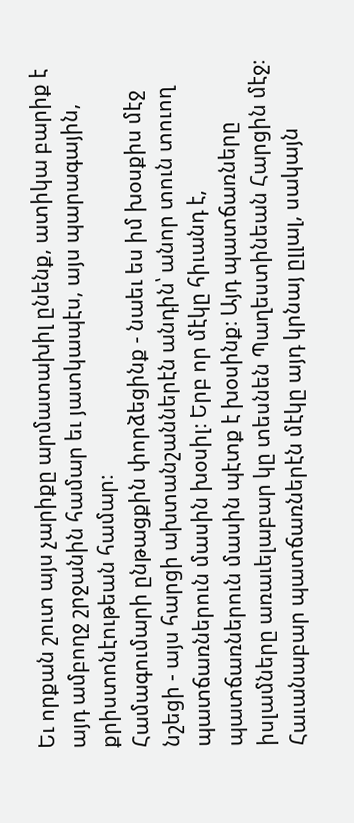Եւ որքան շուտ այս չարիքը արմատախիլ ընենք, ատիկա բարիք է այդ ամբողջ շրջանին համար եւ յատկապէս, այս պարագային, քրիստոնէութեան համար։
Համագումարի ընթացքին փորձեցինք - նաեւ ես իմ խօսքիս մէջ նշեցի - այս հարցի ախտանշաններէն անդին՝ անոր տուն տուող պատճառներուն մասին խօսիլ։ Երբ որ մէկը հիւանդ է, պատճառներուն մասին պէտք է խօսինք։ Այդ պատճառները իսլամները առաւելաբար կը տեսնեն Պաղեստինեան Հարցին մէջ։ Հաւանաբար պատճառներէն մէկը այդ կրնայ ըլլալ, սակայն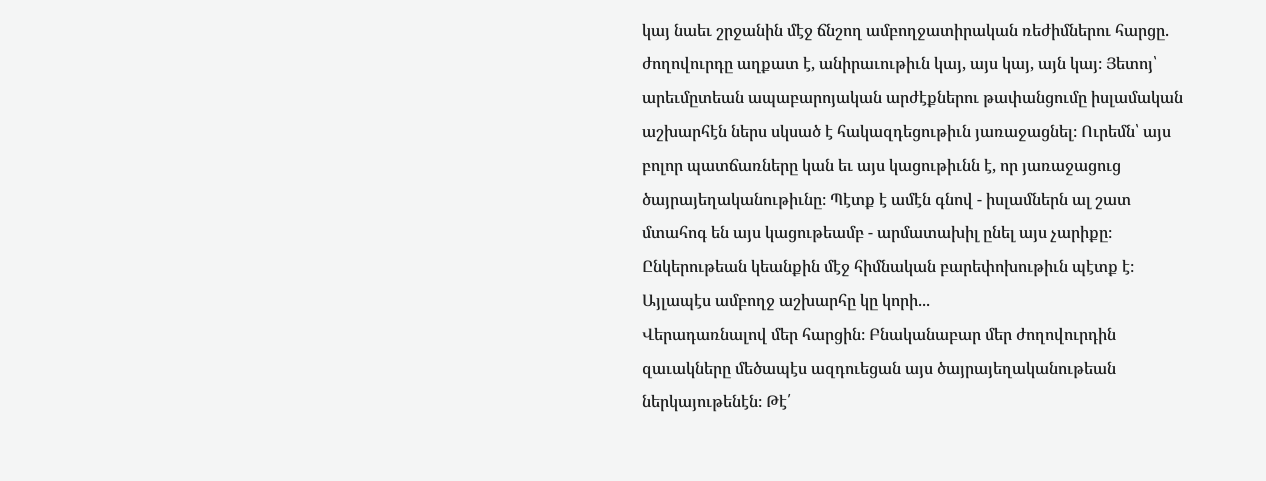կայ նաեւ շրջանին մէջ ճնշող ամբողջատիրական ռեժիմներու հարցը. ժողովուրդը աղքատ է, անիրաւութիւն կայ, այս կայ, այն կայ։ Յետոյ՝ արեւմըտեան ապաբարոյական արժէքներու թափանցումը իսլամական աշխարհէն ներս սկսած է հակազդեցութիւն յառաջացնել։ Ուրեմն՝ այս բոլոր պատճառները կան եւ այս կացութիւնն է, որ յառաջացուց ծայրայեղականութիւնը։ Պէտք է ամէն գնով - իսլամներն ալ շատ մտահոգ են այս կացութեամբ - արմատախիլ ընել այս չարիքը։ Ընկերութեան կեանքին մէջ հիմնական բարեփոխութիւն պէտք է։ Այլապէս ամբողջ աշխարհը կը կորի...
Վերադառնալով մեր հարցին։ Բնականաբար մեր ժողովուրդին զաւակները մեծապէս ազդուեցան այս ծայրայեղականութեան ներկայութենէն։ Թէ՛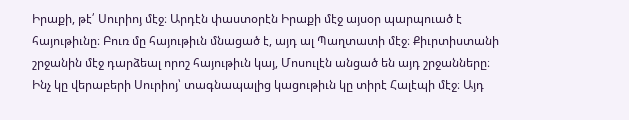Իրաքի, թէ՛ Սուրիոյ մէջ։ Արդէն փաստօրէն Իրաքի մէջ այսօր պարպուած է հայութիւնը։ Բուռ մը հայութիւն մնացած է, այդ ալ Պաղտատի մէջ։ Քիւրտիստանի շրջանին մէջ դարձեալ որոշ հայութիւն կայ, Մոսուլէն անցած են այդ շրջանները։ Ինչ կը վերաբերի Սուրիոյ՝ տագնապալից կացութիւն կը տիրէ Հալէպի մէջ։ Այդ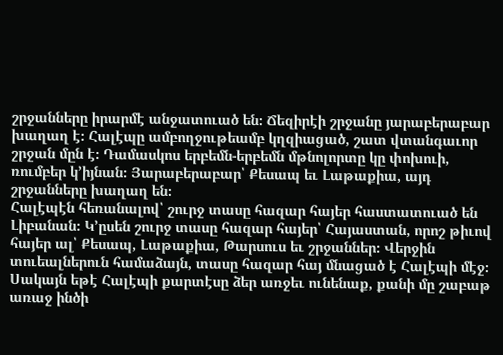շրջանները իրարմէ անջատուած են։ Ճեզիրէի շրջանը յարաբերաբար խաղաղ է։ Հալէպը ամբողջութեամբ կղզիացած, շատ վտանգաւոր շրջան մըն է։ Դամասկոս երբեմն-երբեմն մթնոլորտը կը փոխուի, ռումբեր կ’իյնան։ Յարաբերաբար՝ Քեսապ եւ Լաթաքիա, այդ շրջանները խաղաղ են։
Հալէպէն հեռանալով՝ շուրջ տասը հազար հայեր հաստատուած են Լիբանան։ Կ’ըսեն շուրջ տասը հազար հայեր՝ Հայաստան, որոշ թիւով հայեր ալ՝ Քեսապ, Լաթաքիա, Թարսուս եւ շրջաններ։ Վերջին տուեալներուն համաձայն, տասը հազար հայ մնացած է Հալէպի մէջ։ Սակայն եթէ Հալէպի քարտէսը ձեր առջեւ ունենաք, քանի մը շաբաթ առաջ ինծի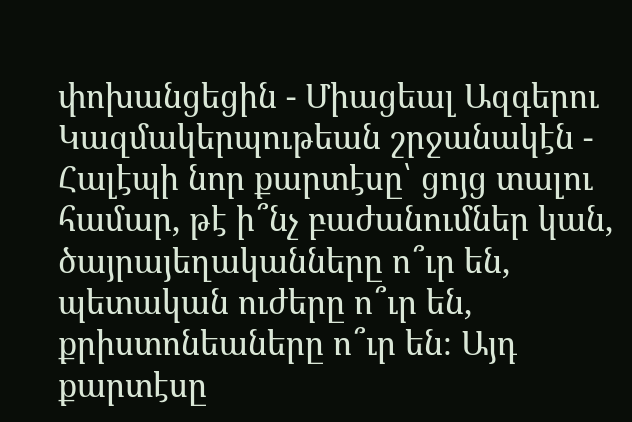փոխանցեցին - Միացեալ Ազգերու Կազմակերպութեան շրջանակէն - Հալէպի նոր քարտէսը՝ ցոյց տալու համար, թէ ի՞նչ բաժանումներ կան, ծայրայեղականները ո՞ւր են, պետական ուժերը ո՞ւր են, քրիստոնեաները ո՞ւր են։ Այդ քարտէսը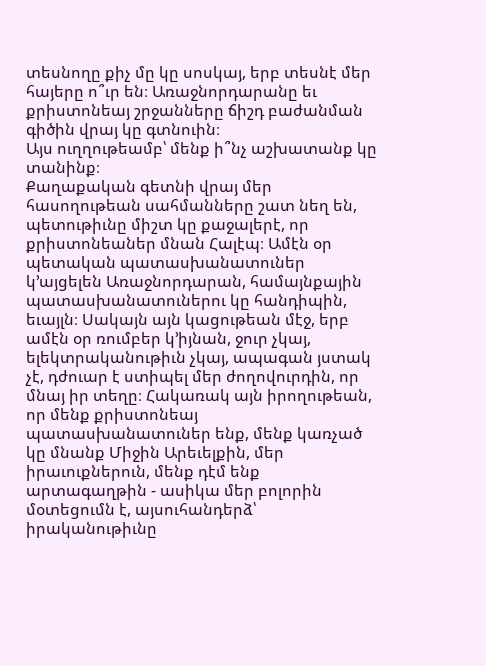տեսնողը քիչ մը կը սոսկայ, երբ տեսնէ մեր հայերը ո՞ւր են։ Առաջնորդարանը եւ քրիստոնեայ շրջանները ճիշդ բաժանման գիծին վրայ կը գտնուին։
Այս ուղղութեամբ՝ մենք ի՞նչ աշխատանք կը տանինք։
Քաղաքական գետնի վրայ մեր հասողութեան սահմանները շատ նեղ են, պետութիւնը միշտ կը քաջալերէ, որ քրիստոնեաներ մնան Հալէպ։ Ամէն օր պետական պատասխանատուներ կ’այցելեն Առաջնորդարան, համայնքային պատասխանատուներու կը հանդիպին, եւայլն։ Սակայն այն կացութեան մէջ, երբ ամէն օր ռումբեր կ’իյնան, ջուր չկայ, ելեկտրականութիւն չկայ, ապագան յստակ չէ, դժուար է ստիպել մեր ժողովուրդին, որ մնայ իր տեղը։ Հակառակ այն իրողութեան, որ մենք քրիստոնեայ պատասխանատուներ ենք, մենք կառչած կը մնանք Միջին Արեւելքին, մեր իրաւուքներուն, մենք դէմ ենք արտագաղթին - ասիկա մեր բոլորին մօտեցումն է, այսուհանդերձ՝ իրականութիւնը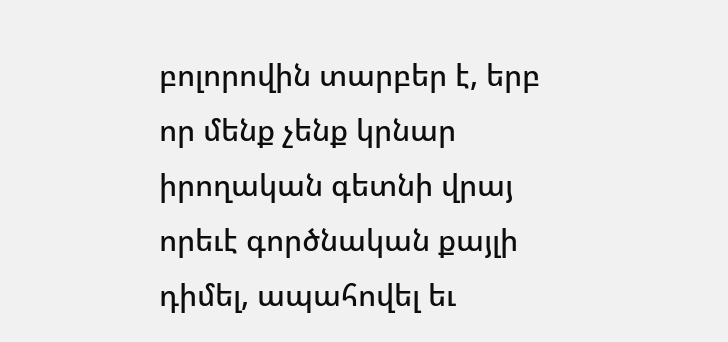բոլորովին տարբեր է, երբ որ մենք չենք կրնար իրողական գետնի վրայ որեւէ գործնական քայլի դիմել, ապահովել եւ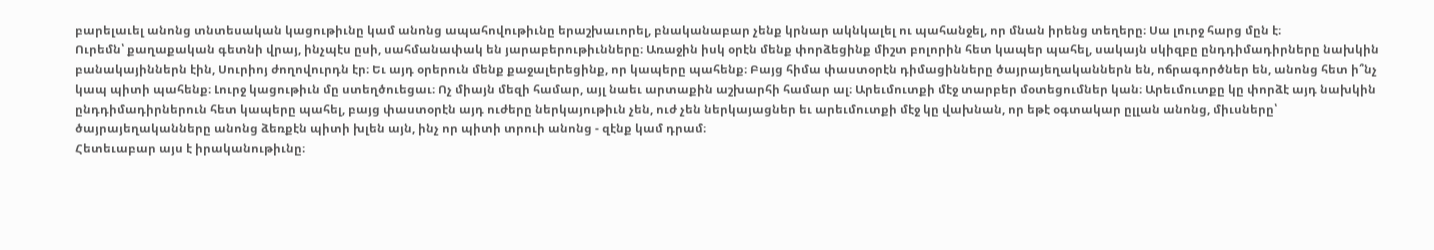բարելաւել անոնց տնտեսական կացութիւնը կամ անոնց ապահովութիւնը երաշխաւորել, բնականաբար չենք կրնար ակնկալել ու պահանջել, որ մնան իրենց տեղերը։ Սա լուրջ հարց մըն է։
Ուրեմն՝ քաղաքական գետնի վրայ, ինչպէս ըսի, սահմանափակ են յարաբերութիւնները։ Առաջին իսկ օրէն մենք փորձեցինք միշտ բոլորին հետ կապեր պահել, սակայն սկիզբը ընդդիմադիրները նախկին բանակայիններն էին, Սուրիոյ ժողովուրդն էր։ Եւ այդ օրերուն մենք քաջալերեցինք, որ կապերը պահենք։ Բայց հիմա փաստօրէն դիմացինները ծայրայեղականներն են, ոճրագործներ են, անոնց հետ ի՞նչ կապ պիտի պահենք։ Լուրջ կացութիւն մը ստեղծուեցաւ։ Ոչ միայն մեզի համար, այլ նաեւ արտաքին աշխարհի համար ալ։ Արեւմուտքի մէջ տարբեր մօտեցումներ կան։ Արեւմուտքը կը փորձէ այդ նախկին ընդդիմադիրներուն հետ կապերը պահել, բայց փաստօրէն այդ ուժերը ներկայութիւն չեն, ուժ չեն ներկայացներ եւ արեւմուտքի մէջ կը վախնան, որ եթէ օգտակար ըլլան անոնց, միւսները՝ ծայրայեղականները անոնց ձեռքէն պիտի խլեն այն, ինչ որ պիտի տրուի անոնց - զէնք կամ դրամ։
Հետեւաբար այս է իրականութիւնը։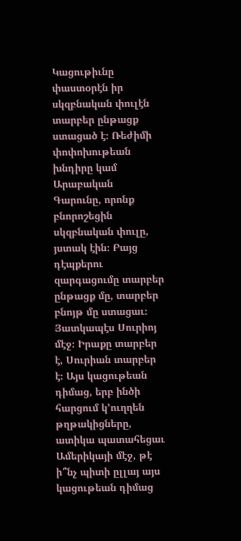Կացութիւնը փաստօրէն իր սկզբնական փուլէն տարբեր ընթացք ստացած է։ Ռեժիմի փոփոխութեան խնդիրը կամ Արաբական Գարունը, որոնք բնորոշեցին սկզբնական փուլը, յստակ էին։ Բայց դէպքերու զարգացումը տարբեր ընթացք մը, տարբեր բնոյթ մը ստացաւ։ Յատկապէս Սուրիոյ մէջ։ Իրաքը տարբեր է, Սուրիան տարբեր է։ Այս կացութեան դիմաց, երբ ինծի հարցում կ’ուղղեն թղթակիցները, ատիկա պատահեցաւ Ամերիկայի մէջ, թէ ի՞նչ պիտի ըլլայ այս կացութեան դիմաց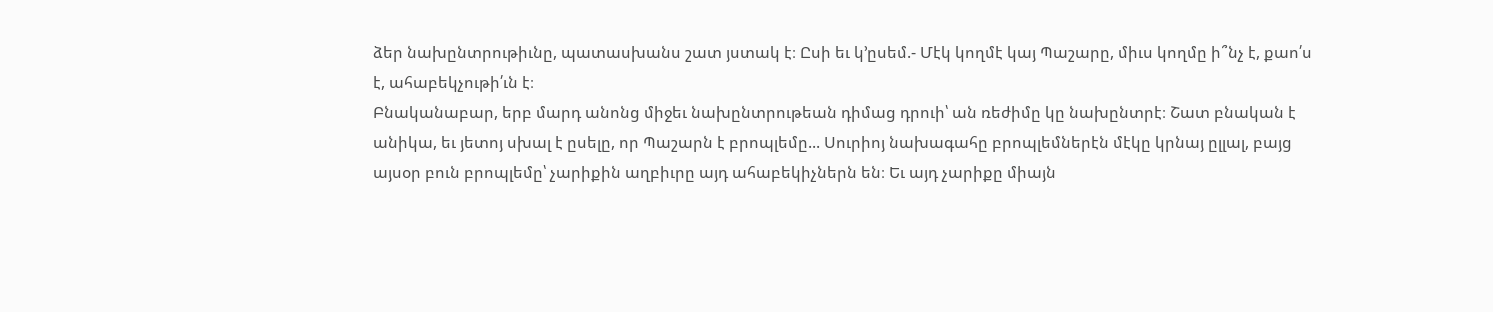ձեր նախընտրութիւնը, պատասխանս շատ յստակ է։ Ըսի եւ կ’ըսեմ.- Մէկ կողմէ կայ Պաշարը, միւս կողմը ի՞նչ է, քաո՛ս է, ահաբեկչութի՛ւն է։
Բնականաբար, երբ մարդ անոնց միջեւ նախընտրութեան դիմաց դրուի՝ ան ռեժիմը կը նախընտրէ։ Շատ բնական է անիկա, եւ յետոյ սխալ է ըսելը, որ Պաշարն է բրոպլեմը... Սուրիոյ նախագահը բրոպլեմներէն մէկը կրնայ ըլլալ, բայց այսօր բուն բրոպլեմը՝ չարիքին աղբիւրը այդ ահաբեկիչներն են։ Եւ այդ չարիքը միայն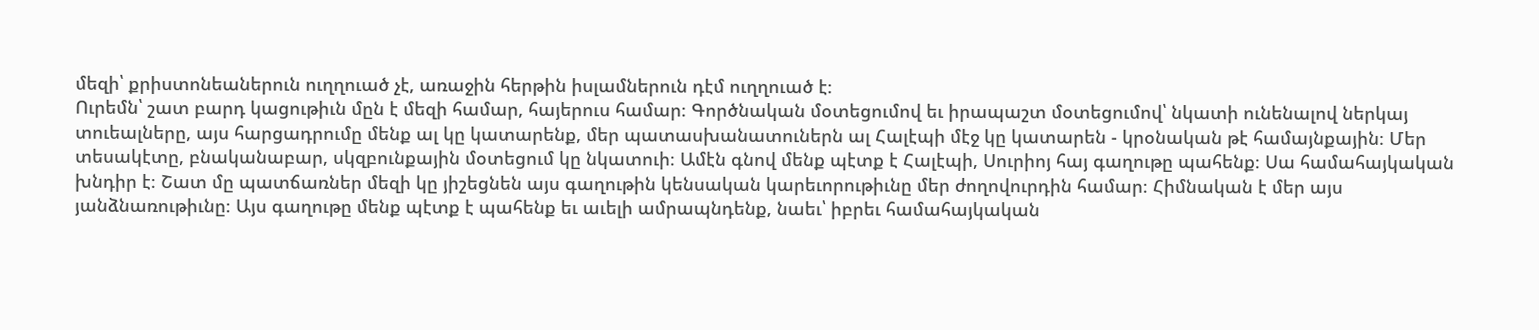մեզի՝ քրիստոնեաներուն ուղղուած չէ, առաջին հերթին իսլամներուն դէմ ուղղուած է։
Ուրեմն՝ շատ բարդ կացութիւն մըն է մեզի համար, հայերուս համար։ Գործնական մօտեցումով եւ իրապաշտ մօտեցումով՝ նկատի ունենալով ներկայ տուեալները, այս հարցադրումը մենք ալ կը կատարենք, մեր պատասխանատուներն ալ Հալէպի մէջ կը կատարեն - կրօնական թէ համայնքային։ Մեր տեսակէտը, բնականաբար, սկզբունքային մօտեցում կը նկատուի։ Ամէն գնով մենք պէտք է Հալէպի, Սուրիոյ հայ գաղութը պահենք։ Սա համահայկական խնդիր է։ Շատ մը պատճառներ մեզի կը յիշեցնեն այս գաղութին կենսական կարեւորութիւնը մեր ժողովուրդին համար։ Հիմնական է մեր այս յանձնառութիւնը։ Այս գաղութը մենք պէտք է պահենք եւ աւելի ամրապնդենք, նաեւ՝ իբրեւ համահայկական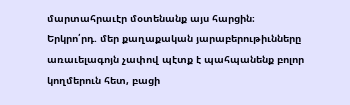մարտահրաւէր մօտենանք այս հարցին։
Երկրո՛րդ. մեր քաղաքական յարաբերութիւնները առաւելագոյն չափով պէտք է պահպանենք բոլոր կողմերուն հետ, բացի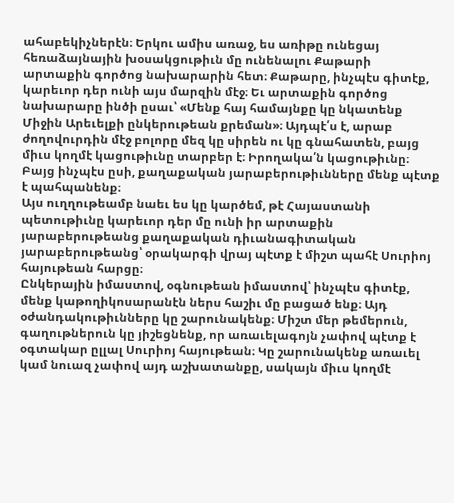ահաբեկիչներէն։ Երկու ամիս առաջ, ես առիթը ունեցայ հեռաձայնային խօսակցութիւն մը ունենալու Քաթարի արտաքին գործոց նախարարին հետ։ Քաթարը, ինչպէս գիտէք, կարեւոր դեր ունի այս մարզին մէջ։ Եւ արտաքին գործոց նախարարը ինծի ըսաւ՝ «Մենք հայ համայնքը կը նկատենք Միջին Արեւելքի ընկերութեան քրեման»։ Այդպէ՛ս է, արաբ ժողովուրդին մէջ բոլորը մեզ կը սիրեն ու կը գնահատեն, բայց միւս կողմէ կացութիւնը տարբեր է։ Իրողակա՛ն կացութիւնը։ Բայց ինչպէս ըսի, քաղաքական յարաբերութիւնները մենք պէտք է պահպանենք։
Այս ուղղութեամբ նաեւ ես կը կարծեմ, թէ Հայաստանի պետութիւնը կարեւոր դեր մը ունի իր արտաքին յարաբերութեանց քաղաքական դիւանագիտական յարաբերութեանց՝ օրակարգի վրայ պէտք է միշտ պահէ Սուրիոյ հայութեան հարցը։
Ընկերային իմաստով, օգնութեան իմաստով՝ ինչպէս գիտէք, մենք կաթողիկոսարանէն ներս հաշիւ մը բացած ենք։ Այդ օժանդակութիւնները կը շարունակենք։ Միշտ մեր թեմերուն, գաղութներուն կը յիշեցնենք, որ առաւելագոյն չափով պէտք է օգտակար ըլլալ Սուրիոյ հայութեան։ Կը շարունակենք առաւել կամ նուազ չափով այդ աշխատանքը, սակայն միւս կողմէ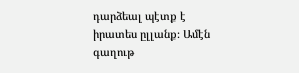դարձեալ պէտք է իրատես ըլլանք։ Ամէն գաղութ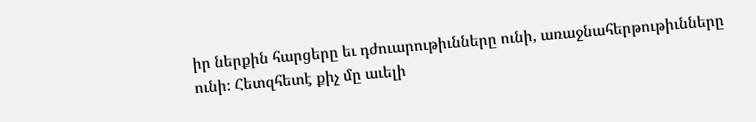իր ներքին հարցերը եւ դժուարութիւնները ունի, առաջնահերթութիւնները ունի։ Հետզհետէ քիչ մը աւելի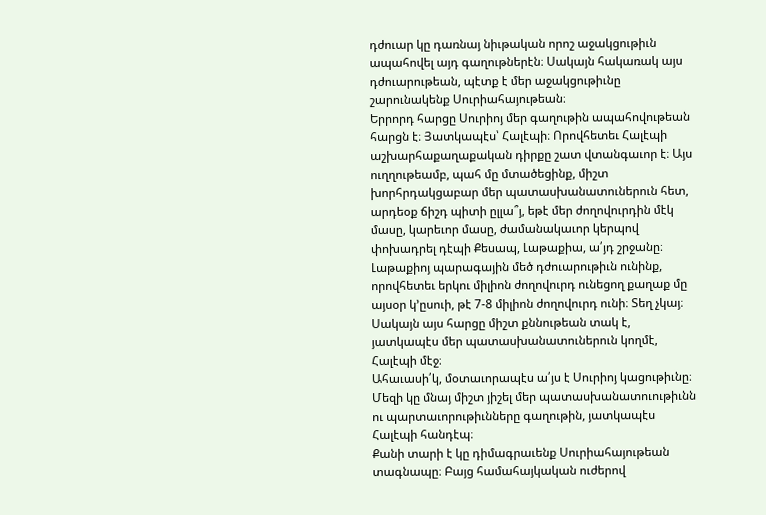դժուար կը դառնայ նիւթական որոշ աջակցութիւն ապահովել այդ գաղութներէն։ Սակայն հակառակ այս դժուարութեան, պէտք է մեր աջակցութիւնը շարունակենք Սուրիահայութեան։
Երրորդ հարցը Սուրիոյ մեր գաղութին ապահովութեան հարցն է։ Յատկապէս՝ Հալէպի։ Որովհետեւ Հալէպի աշխարհաքաղաքական դիրքը շատ վտանգաւոր է։ Այս ուղղութեամբ, պահ մը մտածեցինք, միշտ խորհրդակցաբար մեր պատասխանատուներուն հետ, արդեօք ճիշդ պիտի ըլլա՞յ, եթէ մեր ժողովուրդին մէկ մասը, կարեւոր մասը, ժամանակաւոր կերպով փոխադրել դէպի Քեսապ, Լաթաքիա, ա՛յդ շրջանը։ Լաթաքիոյ պարագային մեծ դժուարութիւն ունինք, որովհետեւ երկու միլիոն ժողովուրդ ունեցող քաղաք մը այսօր կ’ըսուի, թէ 7-8 միլիոն ժողովուրդ ունի։ Տեղ չկայ։ Սակայն այս հարցը միշտ քննութեան տակ է, յատկապէս մեր պատասխանատուներուն կողմէ, Հալէպի մէջ։
Ահաւասի՛կ, մօտաւորապէս ա՛յս է Սուրիոյ կացութիւնը։ Մեզի կը մնայ միշտ յիշել մեր պատասխանատուութիւնն ու պարտաւորութիւնները գաղութին, յատկապէս Հալէպի հանդէպ։
Քանի տարի է կը դիմագրաւենք Սուրիահայութեան տագնապը։ Բայց համահայկական ուժերով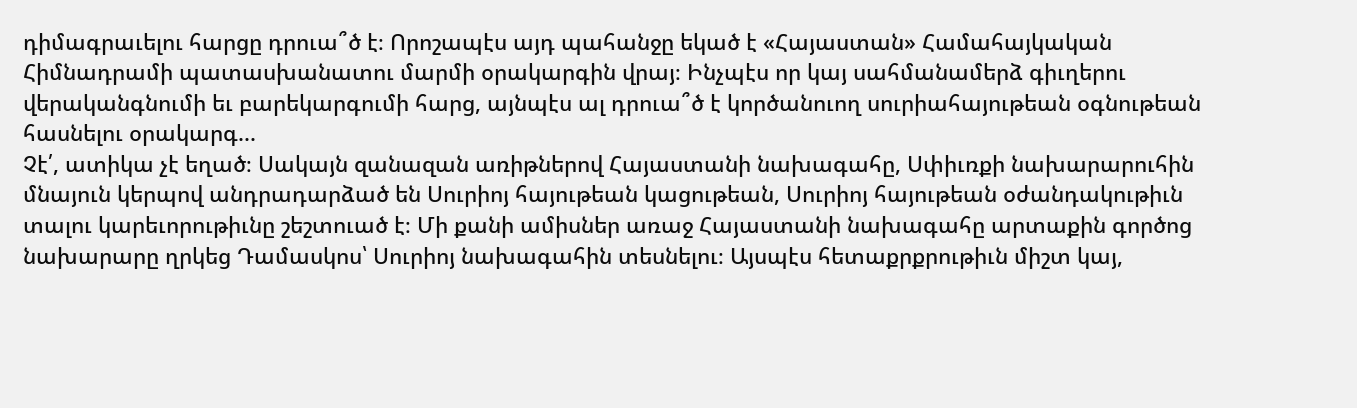դիմագրաւելու հարցը դրուա՞ծ է։ Որոշապէս այդ պահանջը եկած է «Հայաստան» Համահայկական Հիմնադրամի պատասխանատու մարմի օրակարգին վրայ։ Ինչպէս որ կայ սահմանամերձ գիւղերու վերականգնումի եւ բարեկարգումի հարց, այնպէս ալ դրուա՞ծ է կործանուող սուրիահայութեան օգնութեան հասնելու օրակարգ...
Չէ՛, ատիկա չէ եղած։ Սակայն զանազան առիթներով Հայաստանի նախագահը, Սփիւռքի նախարարուհին մնայուն կերպով անդրադարձած են Սուրիոյ հայութեան կացութեան, Սուրիոյ հայութեան օժանդակութիւն տալու կարեւորութիւնը շեշտուած է։ Մի քանի ամիսներ առաջ Հայաստանի նախագահը արտաքին գործոց նախարարը ղրկեց Դամասկոս՝ Սուրիոյ նախագահին տեսնելու։ Այսպէս հետաքրքրութիւն միշտ կայ,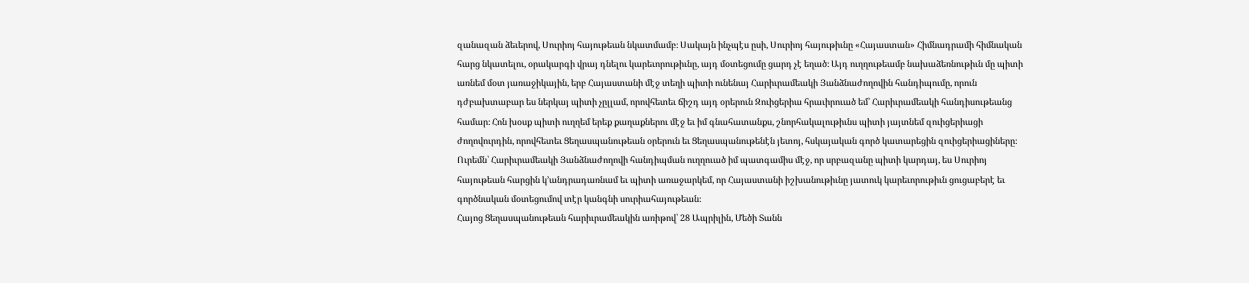զանազան ձեւերով, Սուրիոյ հայութեան նկատմամբ։ Սակայն ինչպէս ըսի, Սուրիոյ հայութիւնը «Հայաստան» Հիմնադրամի հիմնական հարց նկատելու, օրակարգի վրայ դնելու կարեւորութիւնը, այդ մօտեցումը ցարդ չէ եղած։ Այդ ուղղութեամբ նախաձեռնութիւն մը պիտի առնեմ մօտ յառաջիկային, երբ Հայաստանի մէջ տեղի պիտի ունենայ Հարիւրամեակի Յանձնաժողովին հանդիպումը, որուն դժբախտաբար ես ներկայ պիտի չըլլամ, որովհետեւ ճիշդ այդ օրերուն Զուիցերիա հրաւիրուած եմ՝ Հարիւրամեակի հանդիսութեանց համար։ Հոն խօսք պիտի ուղղեմ երեք քաղաքներու մէջ եւ իմ գնահատանքս, շնորհակալութիւնս պիտի յայտնեմ զուիցերիացի ժողովուրդին, որովհետեւ Ցեղասպանութեան օրերուն եւ Ցեղասպանութենէն յետոյ, հսկայական գործ կատարեցին զուիցերիացիները։ Ուրեմն՝ Հարիւրամեակի Յանձնաժողովի հանդիպման ուղղուած իմ պատգամիս մէջ, որ սրբազանը պիտի կարդայ, ես Սուրիոյ հայութեան հարցին կ’անդրադառնամ եւ պիտի առաջարկեմ, որ Հայաստանի իշխանութիւնը յատուկ կարեւորութիւն ցուցաբերէ եւ գործնական մօտեցումով տէր կանգնի սուրիահայութեան։
Հայոց Ցեղասպանութեան հարիւրամեակին առիթով՝ 28 Ապրիլին, Մեծի Տանն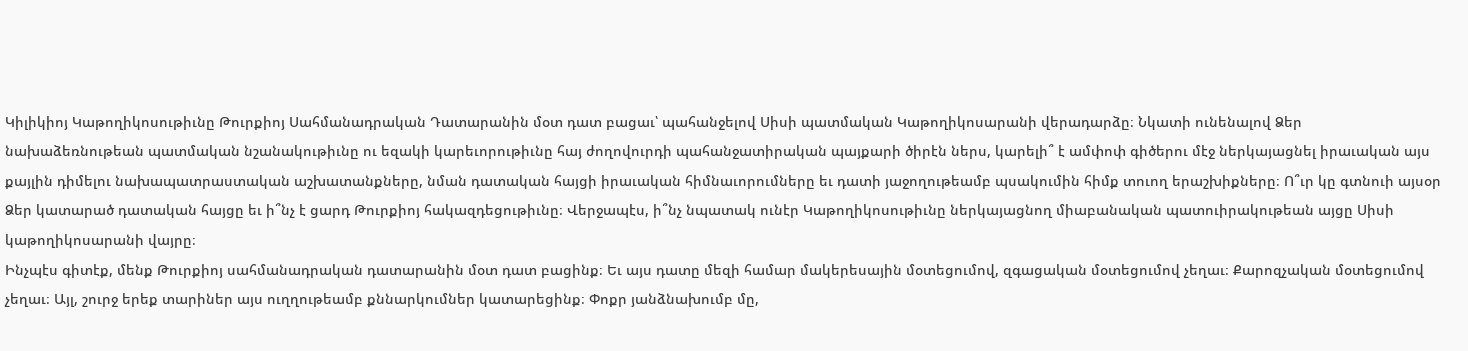Կիլիկիոյ Կաթողիկոսութիւնը Թուրքիոյ Սահմանադրական Դատարանին մօտ դատ բացաւ՝ պահանջելով Սիսի պատմական Կաթողիկոսարանի վերադարձը։ Նկատի ունենալով Ձեր նախաձեռնութեան պատմական նշանակութիւնը ու եզակի կարեւորութիւնը հայ ժողովուրդի պահանջատիրական պայքարի ծիրէն ներս, կարելի՞ է ամփոփ գիծերու մէջ ներկայացնել իրաւական այս քայլին դիմելու նախապատրաստական աշխատանքները, նման դատական հայցի իրաւական հիմնաւորումները եւ դատի յաջողութեամբ պսակումին հիմք տուող երաշխիքները։ Ո՞ւր կը գտնուի այսօր Ձեր կատարած դատական հայցը եւ ի՞նչ է ցարդ Թուրքիոյ հակազդեցութիւնը։ Վերջապէս, ի՞նչ նպատակ ունէր Կաթողիկոսութիւնը ներկայացնող միաբանական պատուիրակութեան այցը Սիսի կաթողիկոսարանի վայրը։
Ինչպէս գիտէք, մենք Թուրքիոյ սահմանադրական դատարանին մօտ դատ բացինք։ Եւ այս դատը մեզի համար մակերեսային մօտեցումով, զգացական մօտեցումով չեղաւ։ Քարոզչական մօտեցումով չեղաւ։ Այլ, շուրջ երեք տարիներ այս ուղղութեամբ քննարկումներ կատարեցինք։ Փոքր յանձնախումբ մը,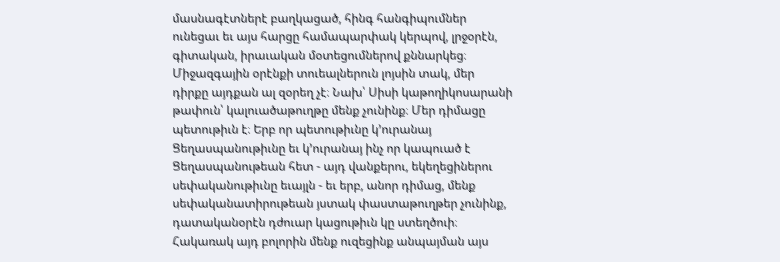մասնագէտներէ բաղկացած, հինգ հանգիպումներ ունեցաւ եւ այս հարցը համապարփակ կերպով, լրջօրէն, գիտական, իրաւական մօտեցումներով քննարկեց։
Միջազգային օրէնքի տուեալներուն լոյսին տակ, մեր դիրքը այդքան ալ զօրեղ չէ։ Նախ՝ Սիսի կաթողիկոսարանի թափուն՝ կալուածաթուղթը մենք չունինք։ Մեր դիմացը պետութիւն է։ Երբ որ պետութիւնը կ’ուրանայ Ցեղասպանութիւնը եւ կ’ուրանայ ինչ որ կապուած է Ցեղասպանութեան հետ - այդ վանքերու, եկեղեցիներու սեփականութիւնը եւայլն - եւ երբ, անոր դիմաց, մենք սեփականատիրութեան յստակ փաստաթուղթեր չունինք, դատականօրէն դժուար կացութիւն կը ստեղծուի։ Հակառակ այդ բոլորին մենք ուզեցինք անպայման այս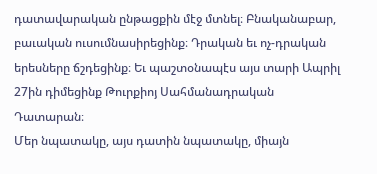դատավարական ընթացքին մէջ մտնել։ Բնականաբար, բաւական ուսումնասիրեցինք։ Դրական եւ ոչ-դրական երեսները ճշդեցինք։ Եւ պաշտօնապէս այս տարի Ապրիլ 27ին դիմեցինք Թուրքիոյ Սահմանադրական Դատարան։
Մեր նպատակը, այս դատին նպատակը, միայն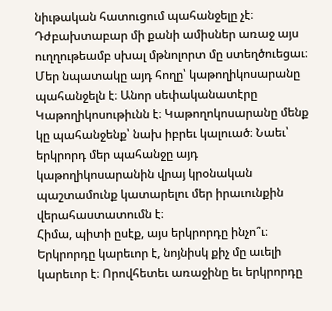նիւթական հատուցում պահանջելը չէ։
Դժբախտաբար մի քանի ամիսներ առաջ այս ուղղութեամբ սխալ մթնոլորտ մը ստեղծուեցաւ։ Մեր նպատակը այդ հողը՝ կաթողիկոսարանը պահանջելն է։ Անոր սեփականատէրը Կաթողիկոսութիւնն է։ Կաթողոկոսարանը մենք կը պահանջենք՝ նախ իբրեւ կալուած։ Նաեւ՝ երկրորդ մեր պահանջը այդ կաթողիկոսարանին վրայ կրօնական պաշտամունք կատարելու մեր իրաւունքին վերահաստատումն է։
Հիմա, պիտի ըսէք, այս երկրորդը ինչո՞ւ։
Երկրորդը կարեւոր է, նոյնիսկ քիչ մը աւելի կարեւոր է։ Որովհետեւ առաջինը եւ երկրորդը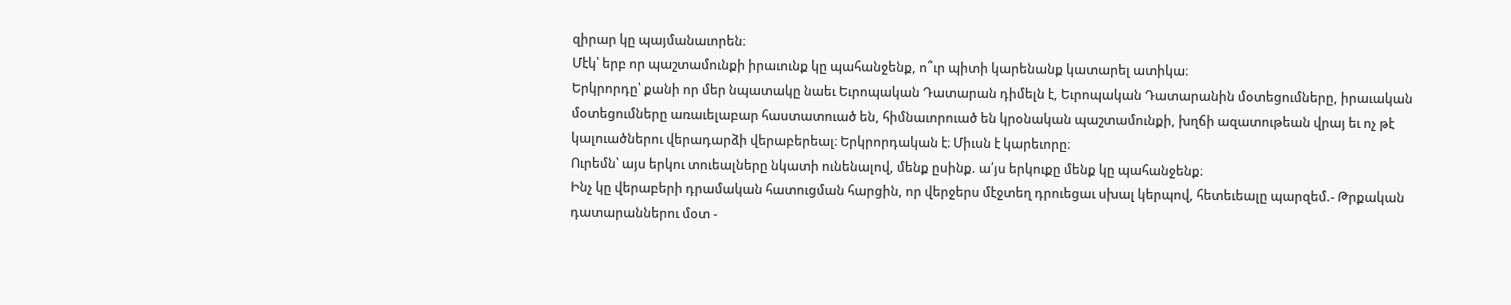զիրար կը պայմանաւորեն։
Մէկ՝ երբ որ պաշտամունքի իրաւունք կը պահանջենք, ո՞ւր պիտի կարենանք կատարել ատիկա։
Երկրորդը՝ քանի որ մեր նպատակը նաեւ Եւրոպական Դատարան դիմելն է, Եւրոպական Դատարանին մօտեցումները, իրաւական մօտեցումները առաւելաբար հաստատուած են, հիմնաւորուած են կրօնական պաշտամունքի, խղճի ազատութեան վրայ եւ ոչ թէ կալուածներու վերադարձի վերաբերեալ։ Երկրորդական է։ Միւսն է կարեւորը։
Ուրեմն՝ այս երկու տուեալները նկատի ունենալով, մենք ըսինք. ա՛յս երկուքը մենք կը պահանջենք։
Ինչ կը վերաբերի դրամական հատուցման հարցին, որ վերջերս մէջտեղ դրուեցաւ սխալ կերպով, հետեւեալը պարզեմ.- Թրքական դատարաններու մօտ -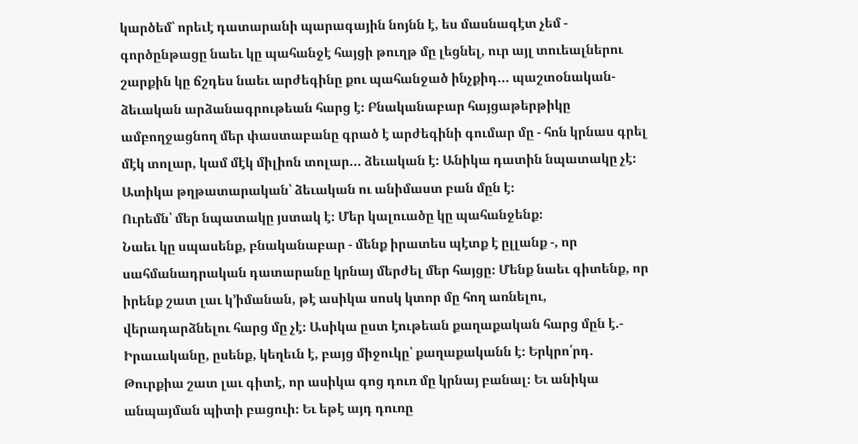կարծեմ՝ որեւէ դատարանի պարագային նոյնն է, ես մասնագէտ չեմ - գործընթացը նաեւ կը պահանջէ հայցի թուղթ մը լեցնել, ուր այլ տուեալներու շարքին կը ճշդես նաեւ արժեգինը քու պահանջած ինչքիդ... պաշտօնական-ձեւական արձանագրութեան հարց է։ Բնականաբար հայցաթերթիկը ամբողջացնող մեր փաստաբանը գրած է արժեգինի գումար մը - հոն կրնաս գրել մէկ տոլար, կամ մէկ միլիոն տոլար... ձեւական է։ Անիկա դատին նպատակը չէ։ Ատիկա թղթատարական՝ ձեւական ու անիմաստ բան մըն է։
Ուրեմն՝ մեր նպատակը յստակ է։ Մեր կալուածը կը պահանջենք։
Նաեւ կը սպասենք, բնականաբար - մենք իրատես պէտք է ըլլանք -, որ սահմանադրական դատարանը կրնայ մերժել մեր հայցը։ Մենք նաեւ գիտենք, որ իրենք շատ լաւ կ’իմանան, թէ ասիկա սոսկ կտոր մը հող առնելու, վերադարձնելու հարց մը չէ։ Ասիկա ըստ էութեան քաղաքական հարց մըն է.- Իրաւականը, ըսենք, կեղեւն է, բայց միջուկը՝ քաղաքականն է։ Երկրո՛րդ. Թուրքիա շատ լաւ գիտէ, որ ասիկա գոց դուռ մը կրնայ բանալ։ Եւ անիկա անպայման պիտի բացուի։ Եւ եթէ այդ դուռը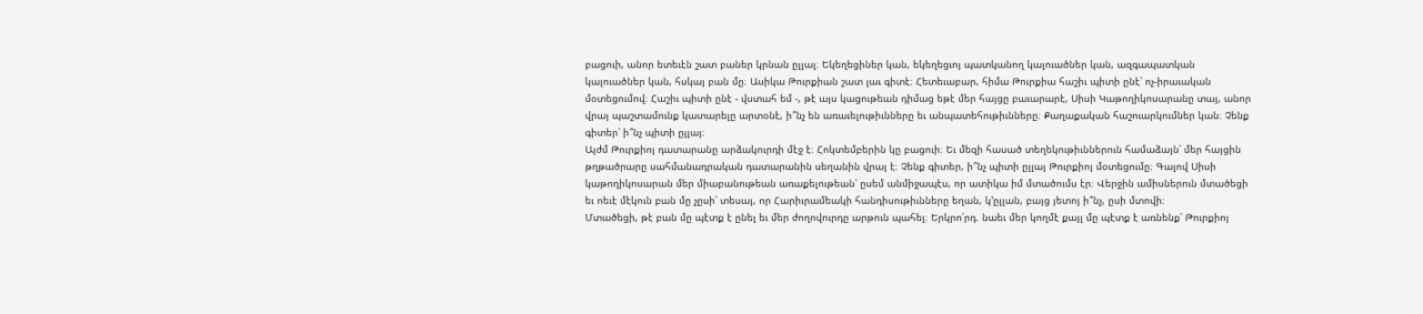բացուի, անոր ետեւէն շատ բաներ կրնան ըլլալ։ Եկեղեցիներ կան, եկեղեցւոյ պատկանող կալուածներ կան, ազգապատկան կալուածներ կան, հսկայ բան մը։ Ասիկա Թուրքիան շատ լաւ գիտէ։ Հետեւաբար, հիմա Թուրքիա հաշիւ պիտի ընէ՝ ոչ-իրաւական մօտեցումով։ Հաշիւ պիտի ընէ - վստահ եմ -, թէ այս կացութեան դիմաց եթէ մեր հայցը բաւարարէ, Սիսի Կաթողիկոսարանը տայ, անոր վրայ պաշտամունք կատարելը արտօնէ, ի՞նչ են առաւելութիւնները եւ անպատեհութիւնները։ Քաղաքական հաշուարկումներ կան։ Չենք գիտեր՝ ի՞նչ պիտի ըլլայ։
Այժմ Թուրքիոյ դատարանը արձակուրդի մէջ է։ Հոկտեմբերին կը բացուի։ Եւ մեզի հասած տեղեկութիւններուն համաձայն՝ մեր հայցին թղթածրարը սահմանադրական դատարանին սեղանին վրայ է։ Չենք գիտեր, ի՞նչ պիտի ըլլայ Թուրքիոյ մօտեցումը։ Գալով Սիսի կաթողիկոսարան մեր միաբանութեան առաքելութեան՝ ըսեմ անմիջապէս, որ ատիկա իմ մտածումս էր։ Վերջին ամիսներուն մտածեցի եւ ոեւէ մէկուն բան մը չըսի՝ տեսայ, որ Հարիւրամեակի հանդիսութիւնները եղան, կ’ըլլան, բայց յետոյ ի՞նչ, ըսի մտովի։
Մտածեցի, թէ բան մը պէտք է ընել եւ մեր ժողովուրդը արթուն պահել։ Երկրո՛րդ. նաեւ մեր կողմէ քայլ մը պէտք է առնենք՝ Թուրքիոյ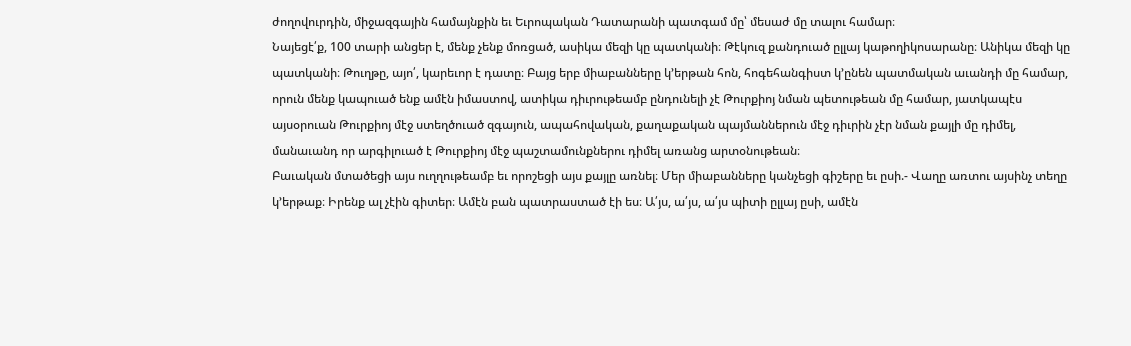ժողովուրդին, միջազգային համայնքին եւ Եւրոպական Դատարանի պատգամ մը՝ մեսաժ մը տալու համար։
Նայեցէ՛ք, 100 տարի անցեր է, մենք չենք մոռցած, ասիկա մեզի կը պատկանի։ Թէկուզ քանդուած ըլլայ կաթողիկոսարանը։ Անիկա մեզի կը պատկանի։ Թուղթը, այո՛, կարեւոր է դատը։ Բայց երբ միաբանները կ’երթան հոն, հոգեհանգիստ կ’ընեն պատմական աւանդի մը համար, որուն մենք կապուած ենք ամէն իմաստով, ատիկա դիւրութեամբ ընդունելի չէ Թուրքիոյ նման պետութեան մը համար, յատկապէս այսօրուան Թուրքիոյ մէջ ստեղծուած զգայուն, ապահովական, քաղաքական պայմաններուն մէջ դիւրին չէր նման քայլի մը դիմել, մանաւանդ որ արգիլուած է Թուրքիոյ մէջ պաշտամունքներու դիմել առանց արտօնութեան։
Բաւական մտածեցի այս ուղղութեամբ եւ որոշեցի այս քայլը առնել։ Մեր միաբանները կանչեցի գիշերը եւ ըսի.- Վաղը առտու այսինչ տեղը կ’երթաք։ Իրենք ալ չէին գիտեր։ Ամէն բան պատրաստած էի ես։ Ա՛յս, ա՛յս, ա՛յս պիտի ըլլայ ըսի, ամէն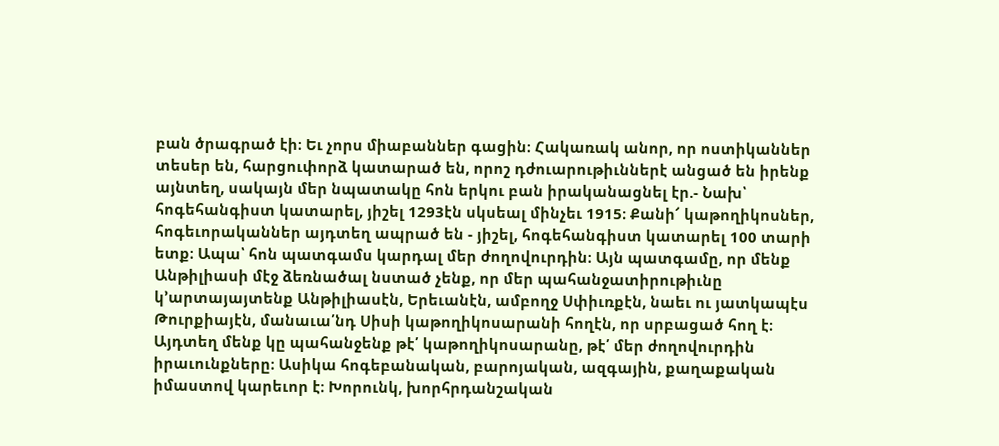բան ծրագրած էի։ Եւ չորս միաբաններ գացին։ Հակառակ անոր, որ ոստիկաններ տեսեր են, հարցուփորձ կատարած են, որոշ դժուարութիւններէ անցած են իրենք այնտեղ, սակայն մեր նպատակը հոն երկու բան իրականացնել էր.- Նախ՝ հոգեհանգիստ կատարել, յիշել 1293էն սկսեալ մինչեւ 1915։ Քանի՜ կաթողիկոսներ, հոգեւորականներ այդտեղ ապրած են - յիշել, հոգեհանգիստ կատարել 100 տարի ետք։ Ապա՝ հոն պատգամս կարդալ մեր ժողովուրդին։ Այն պատգամը, որ մենք Անթիլիասի մէջ ձեռնածալ նստած չենք, որ մեր պահանջատիրութիւնը կ’արտայայտենք Անթիլիասէն, Երեւանէն, ամբողջ Սփիւռքէն, նաեւ ու յատկապէս Թուրքիայէն, մանաւա՛նդ Սիսի կաթողիկոսարանի հողէն, որ սրբացած հող է։ Այդտեղ մենք կը պահանջենք թէ՛ կաթողիկոսարանը, թէ՛ մեր ժողովուրդին իրաւունքները։ Ասիկա հոգեբանական, բարոյական, ազգային, քաղաքական իմաստով կարեւոր է։ Խորունկ, խորհրդանշական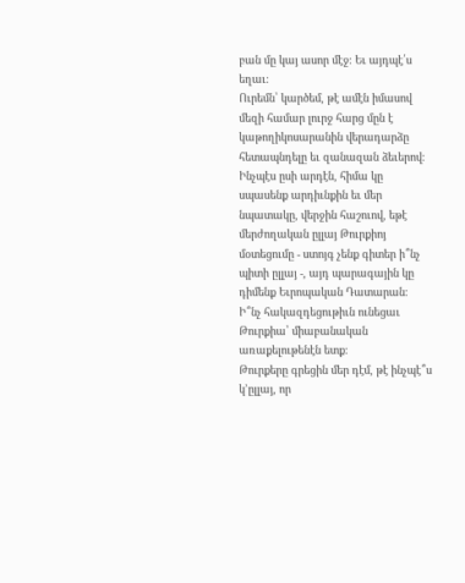բան մը կայ ասոր մէջ։ Եւ այդպէ՛ս եղաւ։
Ուրեմն՝ կարծեմ, թէ ամէն իմասով մեզի համար լուրջ հարց մըն է կաթողիկոսարանին վերադարձը հետապնդելը եւ զանազան ձեւերով։ Ինչպէս ըսի արդէն, հիմա կը սպասենք արդիւնքին եւ մեր նպատակը, վերջին հաշուով, եթէ մերժողական ըլլայ Թուրքիոյ մօտեցումը - ստոյգ չենք գիտեր ի՞նչ պիտի ըլլայ -, այդ պարագային կը դիմենք Եւրոպական Դատարան։
Ի՞նչ հակազդեցութիւն ունեցաւ Թուրքիա՝ միաբանական առաքելութենէն ետք։
Թուրքերը գրեցին մեր դէմ, թէ ինչպէ՞ս կ’ըլլայ, որ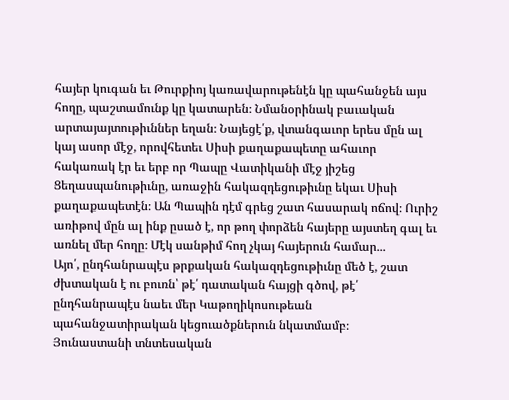հայեր կուգան եւ Թուրքիոյ կառավարութենէն կը պահանջեն այս հողը, պաշտամունք կը կատարեն։ Նմանօրինակ բաւական արտայայտութիւններ եղան։ Նայեցէ՛ք, վտանգաւոր երես մըն ալ կայ ասոր մէջ, որովհետեւ Սիսի քաղաքապետը ահաւոր հակառակ էր եւ երբ որ Պապը Վատիկանի մէջ յիշեց Ցեղասպանութիւնը, առաջին հակազդեցութիւնը եկաւ Սիսի քաղաքապետէն։ Ան Պապին դէմ գրեց շատ հասարակ ոճով։ Ուրիշ առիթով մըն ալ ինք ըսած է, որ թող փորձեն հայերը այստեղ գալ եւ առնել մեր հողը։ Մէկ սանթիմ հող չկայ հայերուն համար...
Այո՛, ընդհանրապէս թրքական հակազդեցութիւնը մեծ է, շատ ժխտական է ու բուռն՝ թէ՛ դատական հայցի գծով, թէ՛ ընդհանրապէս նաեւ մեր Կաթողիկոսութեան պահանջատիրական կեցուածքներուն նկատմամբ։
Յունաստանի տնտեսական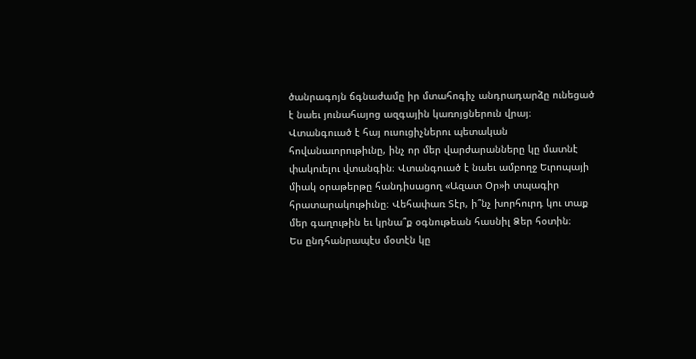ծանրագոյն ճգնաժամը իր մտահոգիչ անդրադարձը ունեցած է նաեւ յունահայոց ազգային կառոյցներուն վրայ։ Վտանգուած է հայ ուսուցիչներու պետական հովանաւորութիւնը, ինչ որ մեր վարժարանները կը մատնէ փակուելու վտանգին։ Վտանգուած է նաեւ ամբողջ Եւրոպայի միակ օրաթերթը հանդիսացող «Ազատ Օր»ի տպագիր հրատարակութիւնը։ Վեհափառ Տէր, ի՞նչ խորհուրդ կու տաք մեր գաղութին եւ կրնա՞ք օգնութեան հասնիլ Ձեր հօտին։
Ես ընդհանրապէս մօտէն կը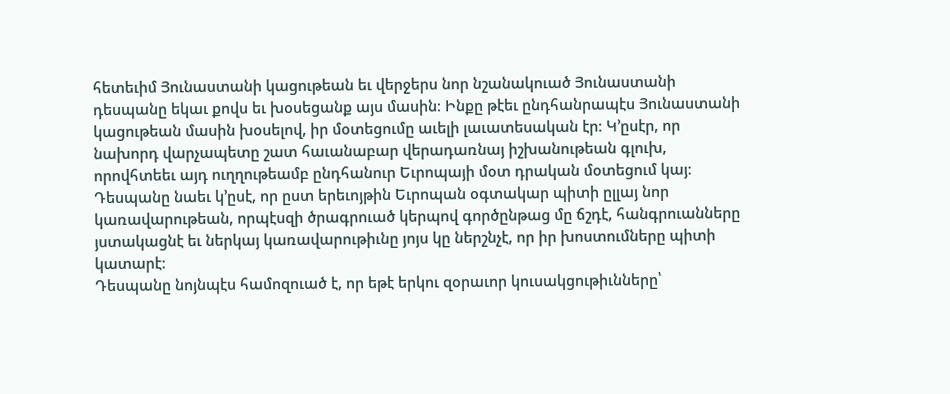հետեւիմ Յունաստանի կացութեան եւ վերջերս նոր նշանակուած Յունաստանի դեսպանը եկաւ քովս եւ խօսեցանք այս մասին։ Ինքը թէեւ ընդհանրապէս Յունաստանի կացութեան մասին խօսելով, իր մօտեցումը աւելի լաւատեսական էր։ Կ’ըսէր, որ նախորդ վարչապետը շատ հաւանաբար վերադառնայ իշխանութեան գլուխ, որովհտեեւ այդ ուղղութեամբ ընդհանուր Եւրոպայի մօտ դրական մօտեցում կայ։ Դեսպանը նաեւ կ’ըսէ, որ ըստ երեւոյթին Եւրոպան օգտակար պիտի ըլլայ նոր կառավարութեան, որպէսզի ծրագրուած կերպով գործընթաց մը ճշդէ, հանգրուանները յստակացնէ եւ ներկայ կառավարութիւնը յոյս կը ներշնչէ, որ իր խոստումները պիտի կատարէ։
Դեսպանը նոյնպէս համոզուած է, որ եթէ երկու զօրաւոր կուսակցութիւնները՝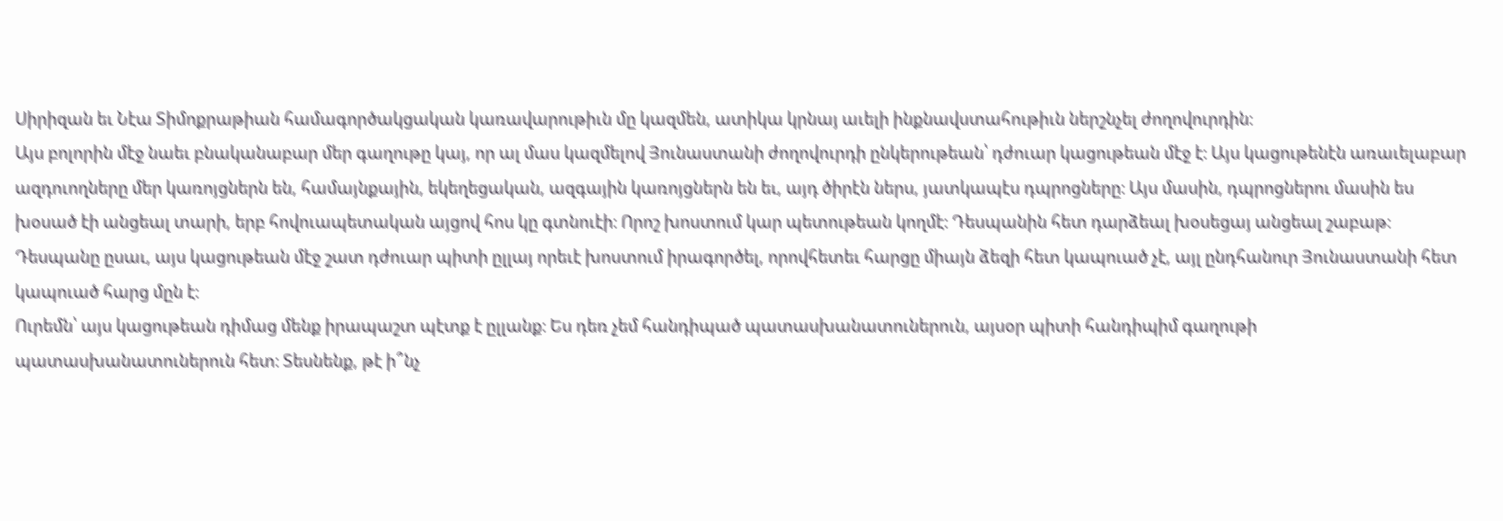Սիրիզան եւ Նէա Տիմոքրաթիան համագործակցական կառավարութիւն մը կազմեն, ատիկա կրնայ աւելի ինքնավստահութիւն ներշնչել ժողովուրդին։
Այս բոլորին մէջ նաեւ բնականաբար մեր գաղութը կայ, որ ալ մաս կազմելով Յունաստանի ժողովուրդի ընկերութեան՝ դժուար կացութեան մէջ է։ Այս կացութենէն առաւելաբար ազդուողները մեր կառոյցներն են, համայնքային, եկեղեցական, ազգային կառոյցներն են եւ, այդ ծիրէն ներս, յատկապէս դպրոցները։ Այս մասին, դպրոցներու մասին ես խօսած էի անցեալ տարի, երբ հովուապետական այցով հոս կը գտնուէի։ Որոշ խոստում կար պետութեան կողմէ։ Դեսպանին հետ դարձեալ խօսեցայ անցեալ շաբաթ։ Դեսպանը ըսաւ, այս կացութեան մէջ շատ դժուար պիտի ըլլայ որեւէ խոստում իրագործել, որովհետեւ հարցը միայն ձեզի հետ կապուած չէ, այլ ընդհանուր Յունաստանի հետ կապուած հարց մըն է։
Ուրեմն՝ այս կացութեան դիմաց մենք իրապաշտ պէտք է ըլլանք։ Ես դեռ չեմ հանդիպած պատասխանատուներուն, այսօր պիտի հանդիպիմ գաղութի պատասխանատուներուն հետ։ Տեսնենք, թէ ի՞նչ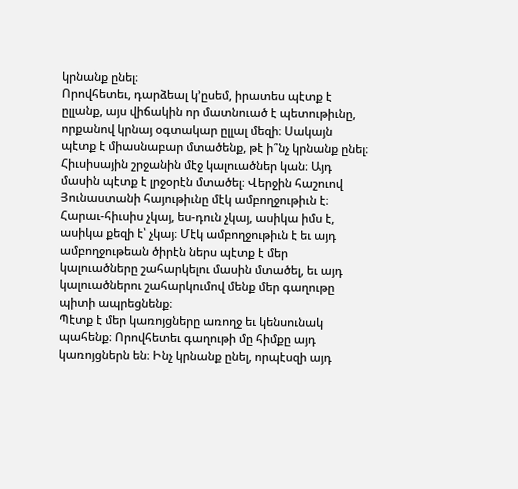կրնանք ընել։
Որովհետեւ, դարձեալ կ’ըսեմ, իրատես պէտք է ըլլանք, այս վիճակին որ մատնուած է պետութիւնը, որքանով կրնայ օգտակար ըլլալ մեզի։ Սակայն պէտք է միասնաբար մտածենք, թէ ի՞նչ կրնանք ընել։ Հիւսիսային շրջանին մէջ կալուածներ կան։ Այդ մասին պէտք է լրջօրէն մտածել։ Վերջին հաշուով Յունաստանի հայութիւնը մէկ ամբողջութիւն է։ Հարաւ-հիւսիս չկայ, ես-դուն չկայ, ասիկա իմս է, ասիկա քեզի է՝ չկայ։ Մէկ ամբողջութիւն է եւ այդ ամբողջութեան ծիրէն ներս պէտք է մեր կալուածները շահարկելու մասին մտածել, եւ այդ կալուածներու շահարկումով մենք մեր գաղութը պիտի ապրեցնենք։
Պէտք է մեր կառոյցները առողջ եւ կենսունակ պահենք։ Որովհետեւ գաղութի մը հիմքը այդ կառոյցներն են։ Ինչ կրնանք ընել, որպէսզի այդ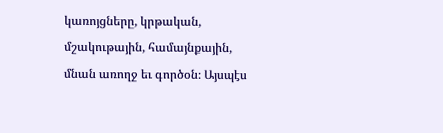կառոյցները, կրթական, մշակութային, համայնքային, մնան առողջ եւ գործօն։ Այսպէս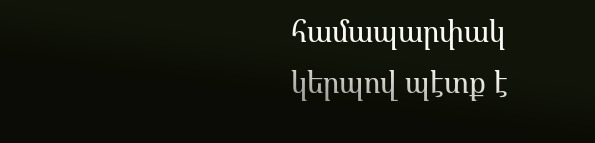համապարփակ կերպով պէտք է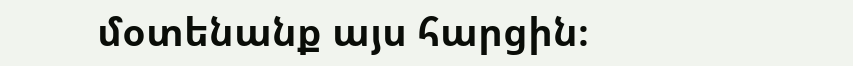մօտենանք այս հարցին։